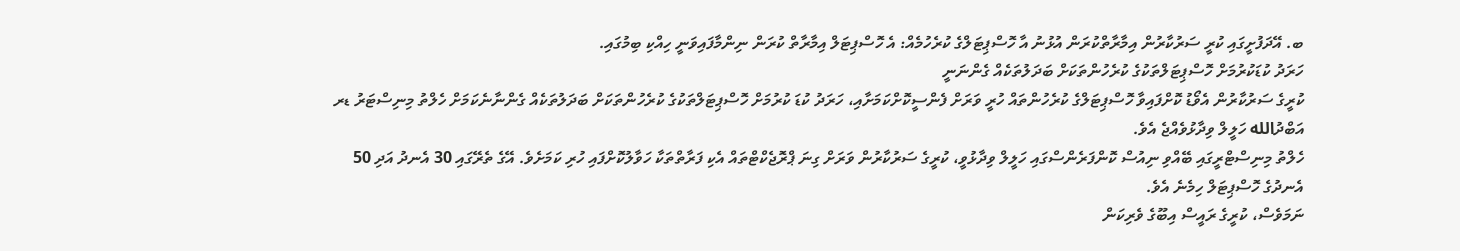ބ. އޭދަފުށީގައި ކުރީ ސަރުކާރުން އިމާރާތްކުރަން އުޅުނު އާ ހޮސްޕިޓަލްގެ ކުރެހުމެއް: އެ ހޮސްޕިޓަލް އިމާރާތް ކުރަން ނިންމާފައިވަނީ ހިއްކި ބިމުގައި.
ހަރަދު ކުޑަކުރުމަށް ހޮސްޕިޓަލްތަކުގެ ކުރެހުންތަކަށް ބަދަލުތަކެއް ގެންނަނީ
ކުރީގެ ސަރުކާރުން އެވޯޑު ކޮށްފައިވާ ހޮސްޕިޓަލްގެ ކުރެހުންތައް ހުރީ ވަރަށް ފެންސީކޮށްކަމަށާއި، ހަރަދު ކުޑަ ކުރުމަށް ހޮސްޕިޓަލްތަކުގެ ކުރެހުންތަކަށް ބަދަލުތަކެއް ގެންނާނެކަމަށް ހެލްތު މިނިސްޓަރު ޑރ އަބްދުالله ހަލީލް ވިދާޅުވެއްޖެ އެވެ.
ހެލްތު މިނިސްޓްރީގައި ބޭއްވި ނިއުސް ކޮންފަރެންސްގައި ހަލީލް ވިދާޅުވީ، ކުރީގެ ސަރުކާރުން ވަރަށް ގިނަ ޕްރޮޖެކްޓްތައް އެކި ފަރާތްތަކާ ހަވާލުކޮށްފައި ހުރި ކަމަށެވެ. އޭގެ ތެރޭގައި 30 އެނދު އަދި 50 އެނދުގެ ހޮސްޕިޓަލް ހިމެނެ އެވެ.
ނަމަވެސް، ކުރީގެ ރައީސް އިބޫގެ ވެރިކަން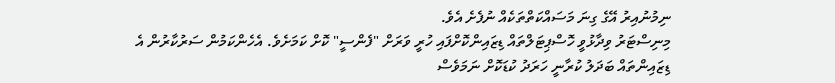ނިމުނުއިރު އޭގެ ގިނަ މަސައްކަތްތަކެއް ނުފެށެ އެވެ.
މިނިސްޓަރު ވިދާޅުވީ ހޮސްޕިޓަލްތައް ޑިޒައިންކޮށްފައި ހުރީ ވަރަށް "ފެންސީ" ކޮށް ކަމަށެވެ. އެހެންކަމުން ސަރުކާރުން އެ ޑިޒައިންތައް ބަދަލު ކުރާނީ ހަރަދު ކުޑަކޮށް ނަމަވެސް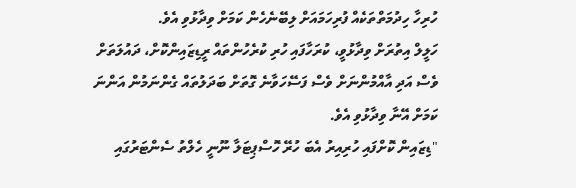ހުރިހާ ހިދުމަތްތަކެއް ފުރިހަމައަށް ލިބޭނެހެން ކަމަށް ވިދާޅުވި އެވެ.
ހަލީލް އިތުރަށް ވިދާޅުވީ، ކުރަހާފައި ހުރި ކުރެހުންތައް ރީޑިޒައިންކޮށް، ދައުލަތަށް ވެސް އަދި އާއްމުންނަށް ވެސް ފަސޭހަވާނެ ގޮތަށް ބަދަލުތައް ގެންނަމުން އަންނަ ކަމަށް އޭނާ ވިދާޅުވި އެވެ.
"ޑިޒައިން ކޮށްފައި ހުރިއިރު އެބަ ހުރޭ ހޮސްޕިޓަލާ ނޫނީ ހެލްތު ސެންޓަރުގައި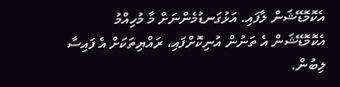އެކޮމޮޑޭޝަން ލާފައި. އަޅުގަނޑުމެންނަށް މާ މުހިއްމު އެކޮމޮޑޭޝަން އެ ތަނުން އުނިކޮށްފައި، ރައްޔިތަކަށް އެ ފައިސާ ލިބުން.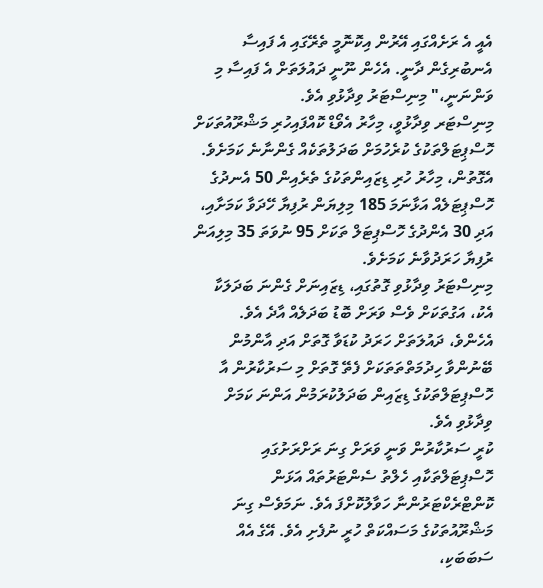އެއީ އެ ރަށެއްގައި އޭރުން އިކޮނޮމީ ތެރޭގައި އެ ފައިސާ އެނބުރިގެން ދާނީ. އެހެން ނޫނީ ދައުލަތަށް އެ ފައިސާ މި ވަންނަނީ،" މިނިސްޓަރު ވިދާޅުވި އެވެ.
މިނިސްޓަރ ވިދާޅުވީ، މިހާރު އެވޯޑް ކޮއްފައިހުރި މަޝްރޫއުތަކަށް ހޮސްޕިޓަލްތަކުގެ ކުރެހުމަށް ބަދަލުތަކެއް ގެންނާނެ ކަމަށެވެ. އެގޮތުން، މިހާރު ހުރި ޑިޒައިންތަކުގެ ތެރެއިން 50 އެނދުގެ ހޮސްޕިޓަލެއް އަޅާނަމަ 185 މިލިޔަން ރުފިޔާ ހޭދަވާ ކަމަށާއި، އަދި 30 އެންދުގެ ހޮސްޕިޓަލް ތަކަށް 95 ނުވަތަ 35 މިލިއަން ރުފިޔާ ހަރަދުވާނެ ކަމަށެވެ.
މިނިސްޓަރު ވިދާޅުވި ގޮތުގައި، ޑިޒައިނަށް ގެންނަ ބަދަލަކާ އެކު، އަގުތަކަށް ވެސް ވަރަށް ބޮޑު ބަދަލެއް އާދެ އެވެ. އެހެންވެ، ދައުލަތަށް ހަރަދު ކުޑަވާ ގޮތަށް އަދި އާންމުން ބޭނުންވާ ހިދުމަތްތަތަކަށް ފެތޭ ގޮތަށް މި ސަރުކާރުން އާ ހޮސްޕިޓަލްތަކުގެ ޑިޒައިން ބަދަލުކުރަމުން އަންނަ ކަމަށް ވިދާޅުވި އެވެ.
ކުރީ ސަރުކާރުން ވަނީ ވަރަށް ގިނަ ރަށްރަށުގައި ހޮސްޕިޓަލްތަކާއި ހެލްތު ސެންޓަރުތައް އަޅަން ކޮންޓްރެކްޓަރުންނާ ހަވާލުކޮށްފަ އެވެ. ނަމަވެސް ގިނަ މަޝްރޫއުތަކުގެ މަސައްކަތް ހުރީ ނުފެށި އެވެ. އޭގެ އެއް ސަބަބަކި،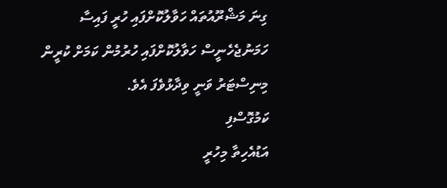ގިނަ މަޝްރޫއުތައް ހަވާލުކޮށްފައި ހުރީ ފައިސާ ހަމަނުޖެހެނީސް ހަވާލުކޮށްފައި ހުރުމުން ކަމަށް ކުރީން މިނިސްޓަރު ވަނީ ވިދާޅުވެފަ އެވެ.
ކަމުގޮސްފި
އަޑުއެހިތާ މިހުރީ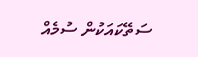ސަތޭކައަކުން ސުމެއް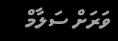ވަރަށް ސަލާމް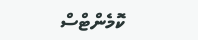ކޮމެންޓްސް